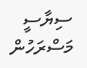ސިޔާސީ މަސްރަހުން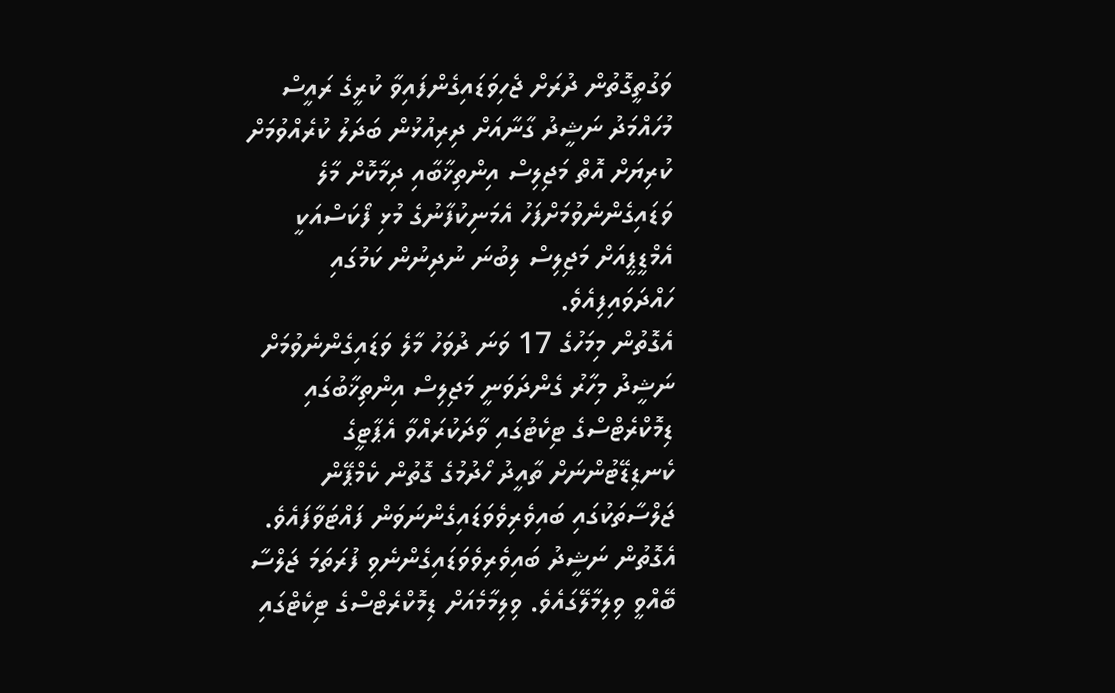ވަގުތީގޮތުން ދުރަށް ޖެހިވަޑައިގެންފައިވާ ކުރީގެ ރައީސް މުހައްމަދު ނަޝީދު ގާނާއަށް ދިރިއުޅުން ބަދަލު ކުރެއްވުމަށް ކުރިޔަށް އޮތް މަޖިލިސް އިންތިޚާބާއި ދިމާކޮށް މާލެ ވަޑައިގެންނެވުމަށްފަހު އެމަނިކުފާނުގެ މުޅި ފޯކަސްއަކީ އެމްޑީޕީއަށް މަޖިލިސް ލިބުނަ ނުދިނުން ކަމުގައި ހައްދަވައިފިއެވެ.
އެގޮތުން މިމަހުގެ 17 ވަނަ ދުވަހު މާލެ ވަޑައިގެންނެވުމަށް ނަޝީދު މިހާރު ގެންދަވަނީ މަޖިލިސް އިންތިޚާބުގައި ޑިމޮކްރެޓްސްގެ ޓިކެޓުގައި ވާދަކުރައްވާ އެޕާޓީގެ ކެނޑިޑޭޓުންނަށް ތާއީދު ހޯދުމުގެ ގޮތުން ކެމްޕޭން ޖަލްސާތަކުގައި ބައިވެރިވެވަޑައިގެންނަވަން ފައްޓަވާފައެވެ. އެގޮތުން ނަޝީދު ބައިވެރިވެވަޑައިގެންނެވި ފުރަތަމަ ޖަލްސާ ބޭއްވީ ވިލިމާލޭގައެވެ. ވިލިމާމެއަށް ޑިމޮކްރެޓްސްގެ ޓިކެޓްގައި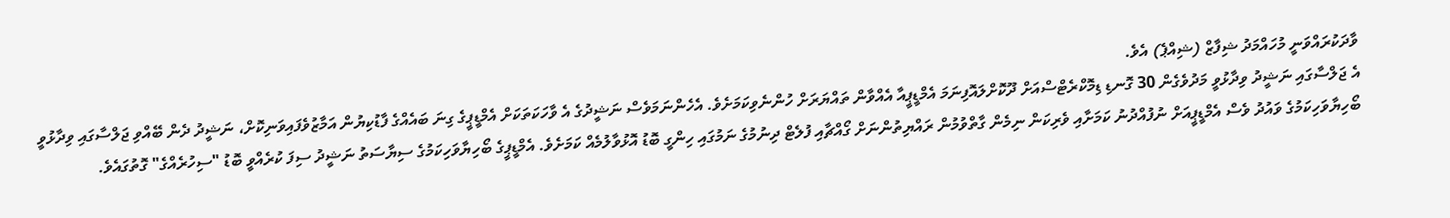ވާދަކުރައްވަނީ މުހައްމަދު ޝިފާޒް (ޝިއްޕެ) އެވެ.
އެ ޖަލްސާގައި ނަޝީދު ވިދާޅުވީ މަދުވެގެން 30 ގޮނޑި ޑިމޮކްރެޓްސްއަށް ދޫކޮށްލައޮފިނަމަ އެމްޑީޕީއާ އެއްވާން ތައްޔަރަށް ހުންނެވިކަމަށެވެ. އެހެންނަމަވެސް ނަޝީދުގެ އެ ވާހަކަތަކަށް އެމްޑީޕީގެ ގިނަ ބައެއްގެ ފާޑުކިޔުން އަމާޒުވެފައިވަނިކޮށް، ނަޝީދު ދެން ބޭއްވި ޖަލްސާގައި ވިދާޅުވީ ބޯހިޔާވަހިކަމުގެ ވައުދު ވެސް އެމްޑީޕީއަށް ނުފުއްދުނު ކަމަށާއި ވެރިކަން ނިމެން ގާތްވުމުން ރައްޔިތުންނަށް ގޯއްޗާއި ފުލެޓް ދިނުމުގެ ނަމުގައި ހިންގީ ބޮޑު އޮޅުވާލުމެއް ކަމަށެވެ. އެމްޑީޕީގެ ބޯހިޔާވަހިކަމުގެ ސިޔާސަތު ނަޝީދު ސިފަ ކުރެއްވީ ބޮޑު "ސިހުރެއްގެ" ގޮތުގައެވެ.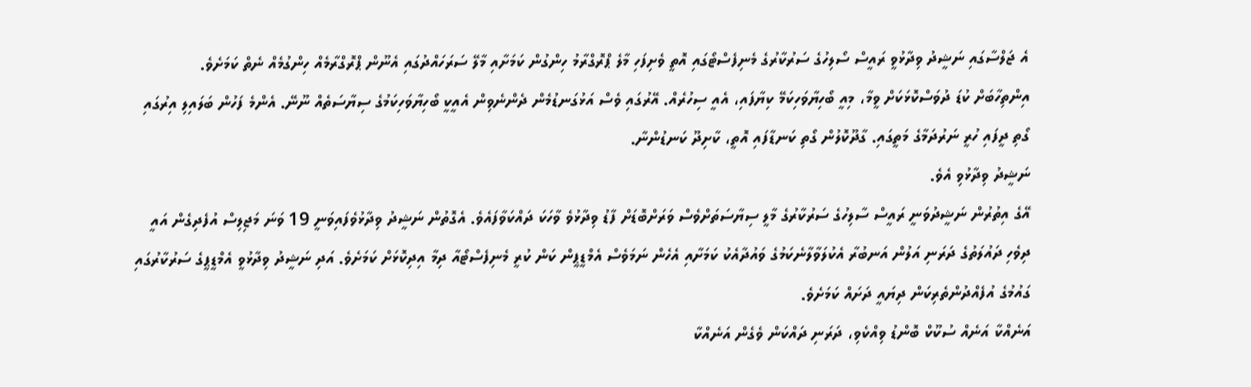އެ ޖަލްސާގައި ނަޝީދު ވިދާޅުވީ ރައީސް ސޯލިހުގެ ސަރުކާރުގެ މެނިފެސްޓޯގައި އޮތީ ވެށިފަހި މާލެ ޕްރޮގްރާމު ހިންގުން ކަމަށާއި މާލޭ ސަރަހައްދުގައި އެނޫން ޕްރޮގްރާމެއް ހިންގުމެއް ނެތް ކަމަށެވެ.
އިންތިހާބަށް ކުޑަ ދުވަސްކޮޅަކަށް ވީމާ، މިއީ ބޯހިޔާވަހިކަމޭ ކިޔާފައި، އެއީ ސިހުރެއް. އޭރުގައި ވެސް އަޅުގަނޑުމެން ދެންނެވިން އެއީކީ ބޯހިޔާވަހިކަމުގެ ސިޔާސަތެއް ނޫނޭ. އެންމެ ފަހުން ބަލައިލި އިރުގައި ގޯތި ދީފައި ހުރީ ނަރުދަމާގެ މަތީގައި. ގާދޫކޮލުން ގޯތި ކަނޑާފައި އޮތީ، ކާށިދޫ ކަނޑުންނާ.
ނަޝީދު ވިދާޅުވި އެވެ.
އޭގެ އިތުރުން ނަޝީދުވަނީ ރައީސް ސާލިހުގެ ސަރުކާރުގެ މާލީ ސިޔާސަތަށްވެސް ވަރަށްބޮޑަށް ފާޑު ވިދާޅުވެ ވާހަކަ ދައްކަވާފައެވެ. އެގޮތުން ނަޝީދު ވިދާޅުވެފައިވަނީ 19 ވަނަ މަޖިލިސް އުފެދިގެން އައީ ދިވެހި ދައުލަތުގެ ދަރަނި އަލުން އަނބުރާ އެކުލަވާލާނެކަމުގެ ވައުދާއެކު ކަމަށާއި އެހެން ނަމަވެސް އެމްޑީޕީން ކަން ކުރީ މެނިފެސްޓޯއާ ދިމާ އިދިކޮޅަށް ކަމަށެވެ. އަދި ނަޝީދު ވިދާޅުވީ އެމްޑީޕީގެ ސަރުކާރުގައި ގައުމުގެ އުފެއްދުންތެރިކަން ދިޔައީ ދަށައް ކަމަށެވެ.
އަނެއްކާ އަނެއް ސުކޫކް ބޮންޑު ވިއްކެވި، ދަރަނި ދައްކަން ވެގެން އަނެއްކާ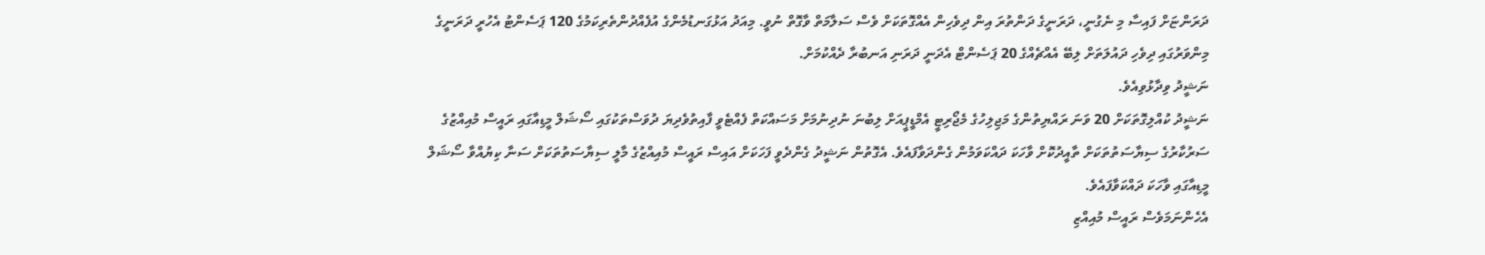ދަރަންޏަށް ފައިސާ މި ނެގުނީ، ދަރަނީގެ ދަންތުރަ އިން ދިވެހިން އެއްގޮތަކަށް ވެސް ސަލާމަތް ވާގޮތް ނުވީ. މިއަދު އަޅުގަނޑުމެންގެ އުފެއްދުންތެރިކަމުގެ 120 ޕަސެންޓު އެހުރީ ދަރަނީގެ މިންވަރުގައި ދިވެހި ދައުލަތަށް ލިބޭ އެއްޗެއްގެ 20 ޕަސެންޓް އެދަނީ ދަރަނި އަނބުރާ ދެއްކުމަށް.
ނަޝީދު ވިދާޅުވިއެވެ.
ނަޝީދު ކުއްލިގޮތަކަށް 20 ވަނަ ރައްޔިތުންގެ މަޖިލިހުގެ މެޖޯރިޓީ އެމްޑީޕީއަށް ލިބުނަ ނުދިނުމަށް މަސައްކަތް ފެއްޓެވީ ފާއިތުވެދިޔަ ދުވަސްތަކުގައި ސޯޝަލް މީޑިއާގައި ރައީސް މުއިއްޒުގެ ސަރުކާރުގެ ސިޔާސަތުތަކަށް ތާއީދުކޮށް ވާހަކަ ދައްކަވަމުން ގެންދަވާފައެވެ. އެގޮތުން ނަޝީދު ގެންދެވީ ފަހަކަށް އައިސް ރައީސް މުއިއްޒުގެ މާލީ ސިޔާސަތުތަކަށް ސަނާ ކިޔުއްވާ ސޯޝަލް މީޑިއާގައި ވާހަކަ ދައްކަވާފައެވެ.
އެހެންނަމަވެސް ރައީސް މުއިއްޒި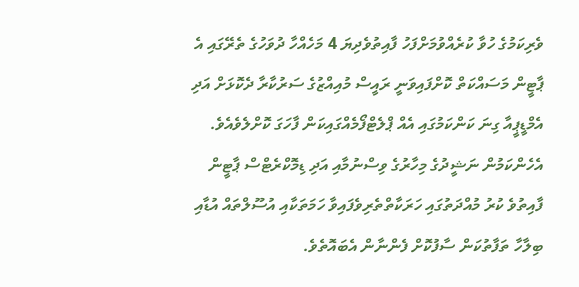ވެރިކަމުގެ ހުވާ ކުރެއްވުމަށްފަހު ފާއިތުވެދިޔަ 4 މަހެއްހާ ދުވަހުގެ ތެރޭގައި އެ ޕާޓީން މަސައްކަތް ކޮށްފައިވަނީ ރައީސް މުއިއްޒުގެ ސަރުކާރާ ދެކޮޅަށް އަދި އެމްޑީޕީއާ ގިނަ ކަންކަމުގައި އެއް ޕްލެޓްފޯމެއްގައިކަން ފާހަގަ ކޮށްލެވެއެވެ.
އެހެންކަމުން ނަޝީދުގެ މިހާރުގެ ވިސްނުމާއި އަދި ޑިމޮކްރެޓްސް ޕާޓީން ފާއިތުވެ ކުރު މުއްދަތުގައި ހަރަކާތްތެރިވެފައިވާ ހަމަތަކާއި އުސޫލްތައް އުޑާއި ބިލާހާ ތަފާތުކަން ސާފުކޮށް ފެންނާން އެބައޮތެވެ.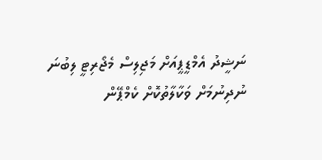ނަޝީދު އެމްޑީޕީއަށް މަޖިލިސް މެޖޯރިޓީ ލިބުނަ ނުދިނުމަށް ވަކާލާތުކޮށް ކެމްޕޭން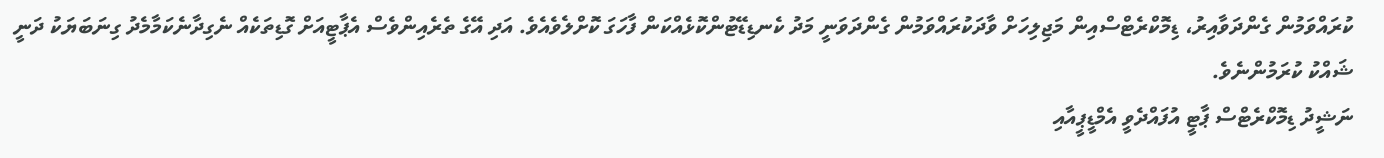ކުރައްވަމުން ގެންދަވާއިރު، ޑިމޮކްރެޓްސްއިން މަޖިލިހަށް ވާދަކުރައްވަމުން ގެންދަވަނީ މަދު ކެނޑިޑޭޓުންކޮޅެއްކަން ފާހަގަ ކޮށްލެވެއެވެ. އަދި އޭގެ ތެރެއިންވެސް އެޕާޓީއަށް ގޮޑިތަކެއް ނެގިދާނެކަމާމެދު ގިނަބަޔަކު ދަނީ ޝައްކު ކުރަމުންނެވެ.
ނަޝީދު ޑިމޮކްރެޓްސް ޕާޓީ އުފައްދެވީ އެމްޑީޕީއާއި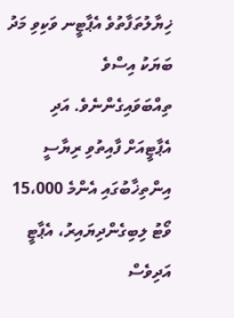ޚިޔާލުތަފާތުވެ އެޕާޓީނ ވަކިވި މަދު ބަޔަކު އިސްވެ ތިއްބަވައިގެންނެވެ. އަދި އެޕާޓީއަށް ފާއިތުވި ރިޔާސީ އިންތިޚާބުގައި އެންމެ 15،000 ވޯޓު ލިބިގެންދިޔައިރު، އެޕާޓީ އަދިވެސް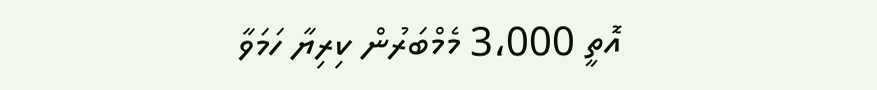އޮތީ 3،000 މެމްބަރުން ކިރިޔާ ހަމަވާ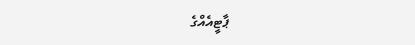ޕާޓީއެއްގެ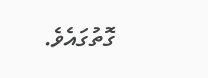ގޮތުގައެވެ.